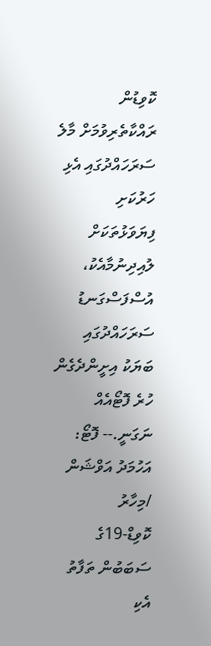ކޮވިޑުން ރައްކާތެރިވުމަށް މާލެ ސަރަހައްދުގައި އެޅި ހަރުކަށި ފިޔަވަޅުތަކަށް ލުއިދިނުމާއެކު، އުސްފަސްގަނޑު ސަރަހައްދުގައި ބަޔަކު އިށީންދެގެން ހުރެ ފޮޓޯއެއް ނަގަނީ.-- ފޮޓޯ: އަހުމަދު އަވްޝަން /މިހާރު
ކޮވިޑް-19ގެ ސަބަބުން ތަފާތު އެކި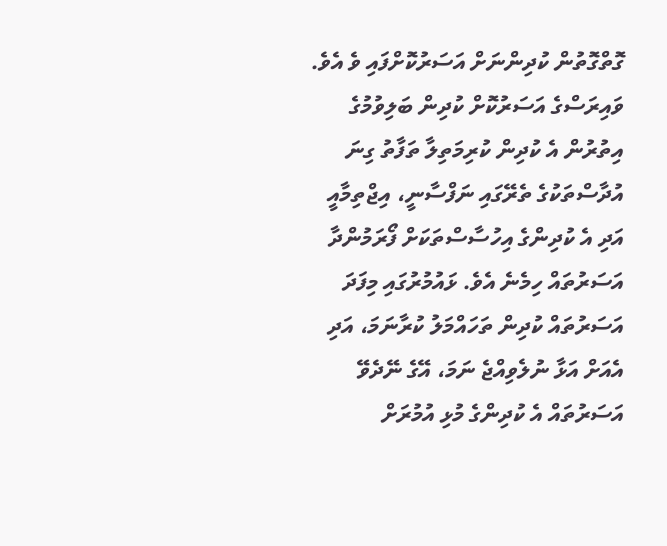ގޮތްގޮތުން ކުދިންނަށް އަސަރުކޮށްފައި ވެ އެވެ. ވައިރަސްގެ އަސަރުކޮށް ކުދިން ބަލިވުމުގެ އިތުރުން އެ ކުދިން ކުރިމަތިލާ ތަފާތު ގިނަ އުދާސްތަކުގެ ތެރޭގައި ނަފްސާނީ، އިޖްތިމާއީ އަދި އެ ކުދިންގެ އިހުސާސްތަކަށް ފޯރަމުންދާ އަސަރުތައް ހިމެނެ އެވެ. ޅައުމުރުގައި މިފަދަ އަސަރުތައް ކުދިން ތަހައްމަލު ކުރާނަމަ، އަދި އެއަށް އަޅާ ނުލެވިއްޖެ ނަމަ، އޭގެ ނޭދެވޭ އަސަރުތައް އެ ކުދިންގެ މުޅި އުމުރަށް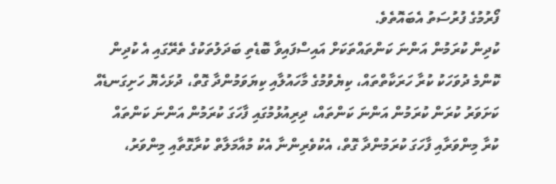ފޯރުމުގެ ފުރުސަތު އެބައޮތެވެ.
ކުދިން ކުރަމުން އަންނަ ކަންތައްތަކަށް އައިސްފައިވާ ބޮޑެތި ބަދަލުތަކުގެ ތެރޭގައި އެ ކުދިން ކޮންމެ ދުވަހަކު ކުރާ ހަރަކާތްތައް، ކިޔެވުމުގެ މާހައުލާއި ކިޔަވަމުންދާ ގޮތް، ދުޅަހެޔޮ ހަށިގަނޑެއް ކަށަވަރު ކުރަން ކުރަމުން އަންނަ ކަންތައް، ދިރިއުޅުމުގައި ފާހަގަ ކުރަމުން އަންނަ ކަންތައް ކުރާ މިންވަރާއި ފާހަގަ ކުރަމުންދާ ގޮތް، އެކުވެރިންނާ އެކު މުއާމަލާތް ކުރާގޮތާއި މިންވަރު،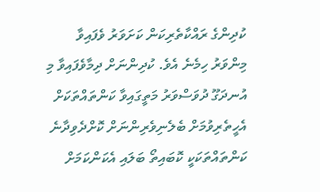ކުދިންގެ ރައްކާތެރިކަން ކަށަވަރު ވެފައިވާ މިންވަރު ހިމެނެ އެވެ. ކުދިންނަށް ދިމާވެފައިވާ މި އުނދަގޫ ދުވަސްވަރު މަތީގައިވާ ކަންތައްތަކަށް އެހީތެރިވުމަށް ބެލެނިވެރިންނަށް ކޮށްދެވިދާނެ ކަންތައްތަކަކީ ކޮބައިތޯ ބަލައި އެކަންކަމަށް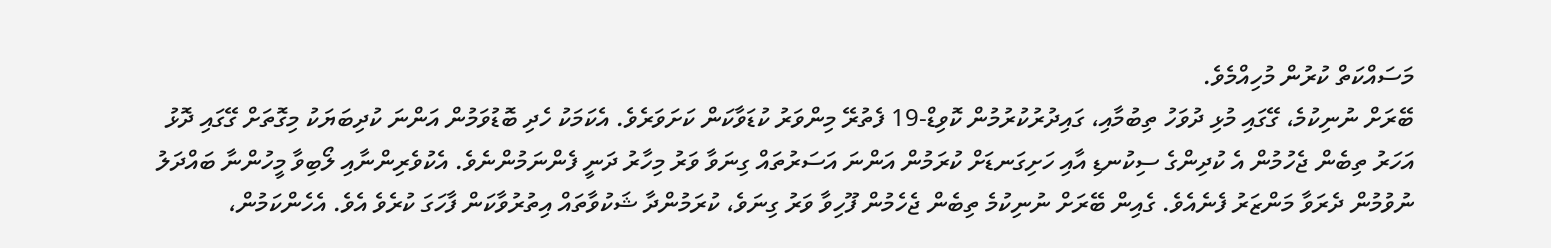މަސައްކަތް ކުރުން މުހިއްމެވެ.
ބޭރަށް ނުނިކުމެ، ގޭގައި މުޅި ދުވަހު ތިބުމާއި، ގައިދުރުކުރުމުން ކޮވިޑް-19 ފެތުރޭ މިންވަރު ކުޑަވާކަން ކަށަވަރެވެ. އެކަމަކު ހެދި ބޮޑުވަމުން އަންނަ ކުދިބަޔަކު މިގޮތަށް ގޭގައި ދޮޅު އަހަރު ތިބެން ޖެހުމުން އެ ކުދިންގެ ސިކުނޑި އާއި ހަށިގަނޑަށް ކުރަމުން އަންނަ އަސަރުތައް ގިނަވާ ވަރު މިހާރު ދަނީ ފެންނަމުންނެވެ. އެކުވެރިންނާއި ލޯބިވާ މީހުންނާ ބައްދަލު ނުވުމުން ދެރަވާ މަންޒަރު ފެނެއެވެ. ގެއިން ބޭރަށް ނުނިކުމެ ތިބެން ޖެހެމުން ފޫހިވާ ވަރު ގިނަވެ، ކުރަމުންދާ ޝަކުވާތައް އިތުރުވާކަން ފާހަގަ ކުރެވެ އެވެ. އެހެންކަމުން،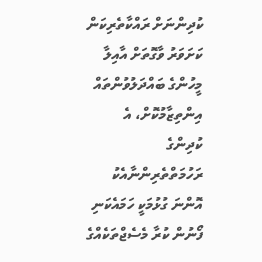ކުދިންނަށް ރައްކާތެރިކަން ކަށަވަރު ވާގޮތަށް އާއިލާ މީހުންގެ ބައްދަލުވުންތައް އިންތިޒާމުކޮށް، އެ ކުދިންގެ ރަހުމަތްތެރިންނާއެކު އޮންނަ ގުޅުމަކީ ހަމައެކަނި ފޯނުން ކުރާ މެސެޖްތަކެއްގެ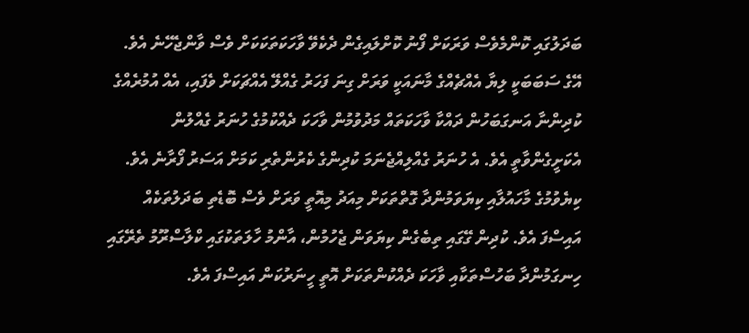ބަދަލުގައި ކޮންމެވެސް ވަރަކަށް ފޯނު ކޮށްލައިގެން ދެކެވޭ ވާހަކަތަކަކަށް ވެސް ވާންޖެހޭނެ އެވެ.
އޭގެ ސަބަބަކީ ލިޔާ އެއްޗެއްގެ މާނައަކީ ވަރަށް ގިނަ ފަހަރު ގެއްލޭ އެއްޗަކަށް ވެފައި، އެއް އުމުރެއްގެ ކުދިންނާ އަނގަބަހުން ދައްކާ ވާހަކަތައް މަދުވުމުން ވާހަކަ ދެއްކުމުގެ ހުނަރު ގެއްލުން އެކަށީގެންވާތީ އެވެ. އެ ހުނަރު ގެއްލިއްޖެނަމަ ކުދިންގެ ކެރުންތެރި ކަމަށް އަސަރު ފޯރާނެ އެވެ.
ކިޔެވުމުގެ މާހައުލާއި ކިޔަވަމުންދާ ގޮތްތަކަށް މިއަދު މިއޮތީ ވަރަށް ވެސް ބޮޑެތި ބަދަލުތަކެއް އައިސްފަ އެވެ. ކުދިން ގޭގައި ތިބެގެން ކިޔަވަން ޖެހުމުން، އާންމު ހާލަތަކުގައި ކްލާސްރޫމު ތެރޭގައި ހިނގަމުންދާ ބަހުސްތަކާއި ވާހަކަ ދެއްކުންތަކަށް އޮތީ ހީނަރުކަން އައިސްފަ އެވެ.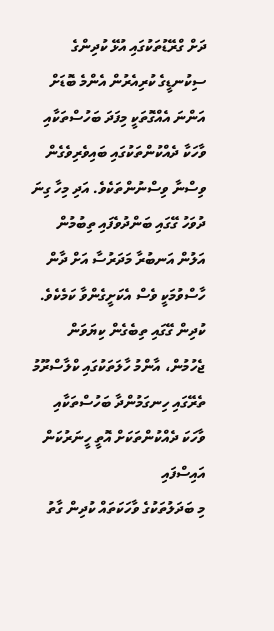ދަށް ގްރޭޑުތަކުގައި އުޅޭ ކުދިންގެ ސިކުނޑީގެ ކުރިއެރުން އެންމެ ބޮޑަށް އަންނަ އެއްގޮތަކީ މިފަދަ ބަހުސްތަކާއި ވާހަކާ ދެއްކުންތަކުގައި ބައިވެރިވެގެން ވިސްނާ ވިސްނުންތަކެވެ. އަދި މިހާ ގިނަ ދުވަހު ގޭގައި ބަންދުވެފައި ތިބުމުން އަލުން އަނބުރާ މަދަރުސާ އަށް ދާން ހާސްވުމަކީ ވެސް އެކަށީގެންވާ ކަމެކެވެ.
ކުދިން ގޭގައި ތިބެގެން ކިޔަވަން ޖެހުމުން، އާންމު ހާލަތަކުގައި ކްލާސްރޫމު ތެރޭގައި ހިނގަމުންދާ ބަހުސްތަކާއި ވާހަކަ ދެއްކުންތަކަށް އޮތީ ހީނަރުކަން އައިސްފައި
މި ބަދަލުތަކުގެ ވާހަކަތައް ކުދިން ގާތު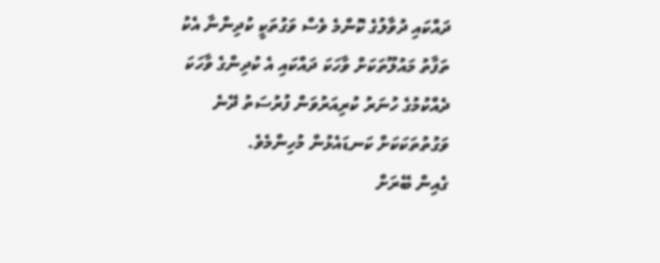ދައްކައި ދުވާލުގެ ކޮންމެ ވެސް ވަގުތަކީ ކުދިންނާ އެކު ތަފާތު މައުލޫތަކަށް ވާހަކަ ދައްކައި އެ ކުދިންގެ ވާހަކަ ދެއްކުމުގެ ހުނަރު ކުރިއަރުވަން ފުރުސަތު ދޭނެ ވަގުތުތަކަކަށް ކަނޑައެޅުން މުހިންމެވެ.
ގެއިން ބޭރަށް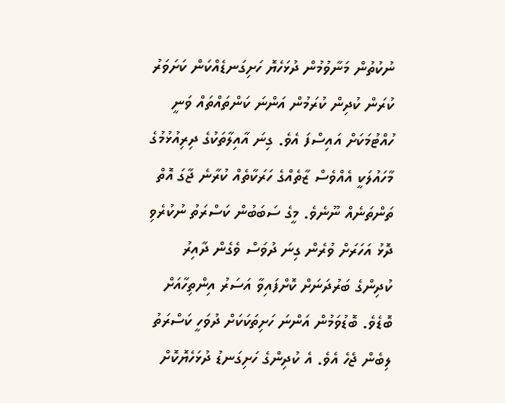ނުކުތުން މަނާވުމުން ދުޅަހެޔޮ ހަށިގަނޑެއްކަން ކަށަވަރު ކުރަން ކުދިން ކުރަމުން އަންނަ ކަންތައްތައް ވަނީ ހުއްޓުމަކަށް އައިސްފަ އެވެ. ގިނަ އާއިލާތަކުގެ ދިރިއުޅުމުގެ މާހައުލަކީ އެއްވެސް ޒާތެއްގެ ހަރަކާތެއް ކުރާނެ ޖާގަ އޮތް ތަންތަނެއް ނޫނެވެ. މީގެ ސަބަބުން ކަސްރަތު ނުކުރެވި ދޮޅު އަހަރަށް ވުރެން ގިނަ ދުވަސް ވެގެން ދާއިރު ކުދިންގެ ބަރުދަނަށް ކޮށްފައިވާ އަސަރު އިންތިހާއަށް ބޮޑެވެ. ބޮޑުވަމުން އަންނަ ހަށިތަކަކަށް ދުވަހީ ކަސްރަތު ލިބެން ޖެހެ އެވެ. އެ ކުދިންގެ ހަށިގަނޑު ދުޅަހެޔޮކޮށް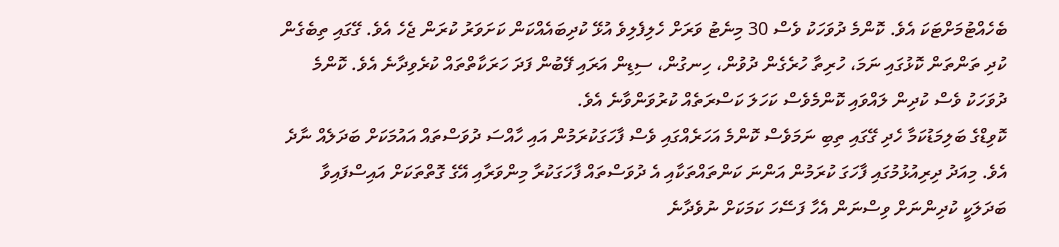ބެހެއްޓުމަށްޓަކަ އެވެ. ކޮންމެ ދުވަހަކު ވެސް 30 މިނެޓު ވަރަށް ހެލިފެލިވެ އުޅޭ ކުދިބައެއްކަން ކަށަވަރު ކުރަން ޖެހެ އެވެ. ގޭގައި ތިބެގެން ކުދި ތަންތަން ކޮޅުގައި ނަމަ، ހުރިތާ ހުރެގެން ދުވުން، ހިނގުން، ސިޑިން އަރައި ފޭބުން ފަދަ ހަރަކާތްތައް ކުރެވިދާނެ އެވެ. ކޮންމެ ދުވަހަކު ވެސް ކުދިން ލައްވައި ކޮންމެވެސް ކަހަލަ ކަސްރަތެއް ކުރުވަންވާނެ އެވެ.
ކޮވިޑްގެ ބަލިމަޑުކަމާ ހެދި ގޭގައި ތިބި ނަމަވެސް ކޮންމެ އަހަރެއްގައި ވެސް ފާހަގަކުރަމުން އައި ހާއްސަ ދުވަސްތައް އައުމަކަށް ބަދަލެއް ނާދެ އެވެ. މިއަދު ދިރިއުޅުމުގައި ފާހަގަ ކުރަމުން އަންނަ ކަންތައްތަކާއި އެ ދުވަސްތައް ފާހަގަކުރާ މިންވަރާއި އޭގެ ގޮތްތަކަށް އައިސްފައިވާ ބަދަލަކީ ކުދިންނަށް ވިސްނަން އެހާ ފަސޭހަ ކަމަކަށް ނުވެދާނެ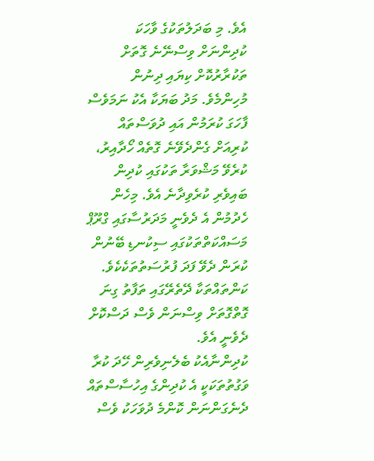އެވެ. މި ބަދަލުތަކުގެ ވާހަކަ ކުދިންނަށް ވިސްނޭނެ ގޮތަށް ތަކުރާރުކޮށް ކިޔައި ދިނުން މުހިންމެވެ. މަދު ބަޔަކާ އެކު ނަމަވެސް ފާހަގަ ކުރަމުން އައި ދުވަސްތައް ކުރިއަށް ގެންދެވޭނެ ގޮތެއް ހޯދާއިރު، ކުރެވޭ މަޝްވަރާ ތަކުގައި ކުދިން ބައިވެރި ކުރެވިދާނެ އެވެ. މިހެން ހެދުމުން އެ ދެވެނީ މަދަރުސާގައި ގްރޫޕް މަސައްކަތްތަކުގައި ސިކުނޑި ބޭނުން ކުރަން ދެވޭ ފަދަ ފުރުސަތުތަކެކެވެ. ކަންތައްތަކާ ދޭތެރޭގައި ތަފާތު ގިނަ ގޮތްގޮތަށް ވިސްނަން ވެސް ދަސްކޮށް ދެވެނީ އެވެ.
ކުދިންނާއެކު ބެލެނިވެރިން ހޭދަ ކުރާ ވަގުތުތަކަކީ އެ ކުދިންގެ އިހުސާސްތައް ދެނެގަންނަން ކޮންމެ ދުވަހަކު ވެސް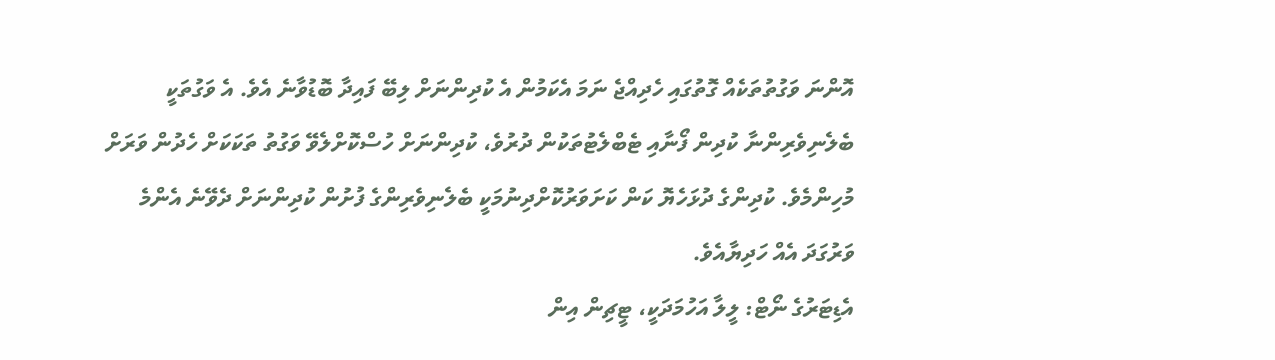އޮންނަ ވަގުތުތަކެއް ގޮތުގައި ހެދިއްޖެ ނަމަ އެކަމުން އެ ކުދިންނަށް ލިބޭ ފައިދާ ބޮޑުވާނެ އެވެ. އެ ވަގުތަކީ ބެލެނިވެރިންނާ ކުދިން ފޯނާއި ޓެބްލެޓުތަކުން ދުރުވެ، ކުދިންނަށް ހުސްކޮށްލެވޭ ވަގުތު ތަކަކަށް ހެދުން ވަރަށް މުހިންމެވެ. ކުދިންގެ ދުޅަހެޔޮ ކަން ކަށަވަރުކޮށްދިނުމަކީ ބެލެނިވެރިންގެ ފުށުން ކުދިންނަށް ދެވޭނެ އެންމެ ވަރުގަދަ އެއް ހަދިޔާއެވެ.
އެޑިޓަރުގެ ނޯޓް: ލީލާ އަހުމަދަކީ، ޓީޗިން އިން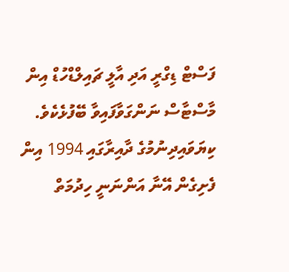ފަސްޓް ޑިގްރީ އަދި އާލީ ޗައިލްޑްހުޑް އިން މާސްޓާސް ނަންގަވާފައިވާ ބޭފުޅެކެވެ. ކިޔަވައިދިނުމުގެ ދާއިރާގައި 1994 އިން ފެށިގެން އޭނާ އަންނަނީ ހިދުމަތް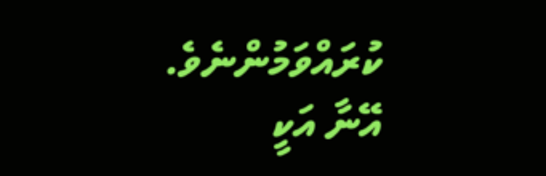ކުރައްވަމުންނެވެ. އޭނާ އަކީ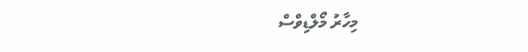މިހާރު މޯލްޑިވްސް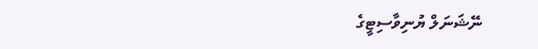ނޭޝަނަލް ޔުނިވާސިޓީގެ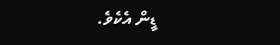ޑީން އެކެވެ.